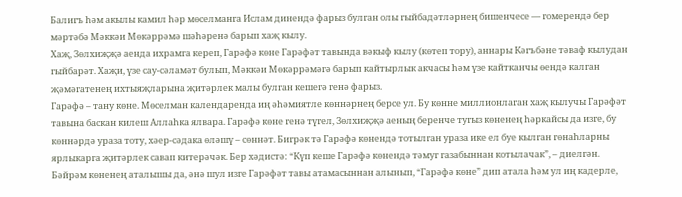Балигъ һәм акылы камил һәр мөселманга Ислам динендә фарыз булган олы гыйбадәтләрнең бишенчесе — гомерендә бер мәртәбә Мәккәи Мөкәррәмә шәһәренә барып хаҗ кылу.
Хаҗ, Зөлхиҗҗә аенда ихрамга кереп, Гарәфә көне Гарәфәт тавында вәкыф кылу (көтеп тору), аннары Кәгъбәне тәваф кылудан гыйбарәт. Хаҗи, үзе сау-сәламәт булып, Мәккәи Мөкәррәмәгә барып кайтырлык акчасы һәм үзе кайтканчы өендә калган җәмәгатенең ихтыяҗларына җитәрлек малы булган кешегә генә фарыз.
Гарәфә – тану көне. Мөселман календаренда иң әһәмиятле көннәрнең берсе ул. Бу көнне миллионлаган хаҗ кылучы Гарәфәт тавына баскан килеш Аллаһка ялвара. Гарәфә көне генә түгел, Зөлхиҗҗә аеның беренче тугыз көненең һәркайсы да изге, бу көннәрдә ураза тоту, хәер-сәдака өләшү – сөннәт. Бигрәк тә Гарәфә көнендә тотылган ураза ике ел буе кылган гөнаһларны ярлыкарга җитәрлек савап китерәчәк. Бер хәдистә: “Күп кеше Гарәфә көнендә тәмуг газабыннан котылачак”, – диелгән.
Бәйрәм көненең аталышы да, әнә шул изге Гарәфәт тавы атамасыннан алынып, “Гарәфә көне” дип атала һәм ул иң кадерле,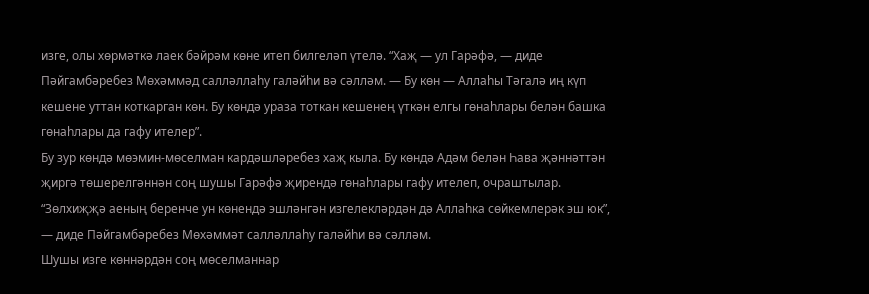изге, олы хөрмәткә лаек бәйрәм көне итеп билгеләп үтелә. “Хаҗ — ул Гарәфә, — диде Пәйгамбәребез Мөхәммәд салләллаһу галәйһи вә сәлләм. — Бу көн — Аллаһы Тәгалә иң күп кешене уттан коткарган көн. Бу көндә ураза тоткан кешенең үткән елгы гөнаһлары белән башка гөнаһлары да гафу ителер”.
Бу зур көндә мөэмин-мөселман кардәшләребез хаҗ кыла. Бу көндә Адәм белән Һава җәннәттән җиргә төшерелгәннән соң шушы Гарәфә җирендә гөнаһлары гафу ителеп, очраштылар. “Зөлхиҗҗә аеның беренче ун көнендә эшләнгән изгелекләрдән дә Аллаһка сөйкемлерәк эш юк”, — диде Пәйгамбәребез Мөхәммәт салләллаһу галәйһи вә сәлләм.
Шушы изге көннәрдән соң мөселманнар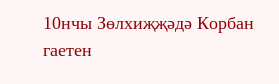10нчы Зөлхиҗҗәдә Корбан гаетен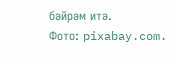бәйрәм итә.
Фото: pixabay.com.